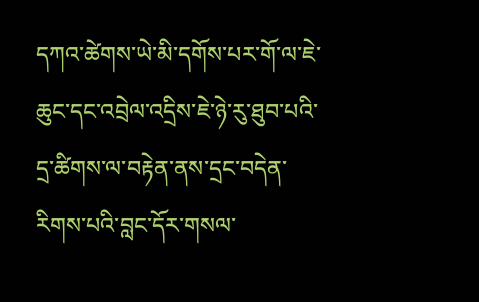དཀའ་ཚེགས་ཡེ་མི་དགོས་པར་གོ་ལ་ཇེ་ཆུང་དང་འབྲེལ་འདྲིས་ཇེ་ཉེ་རུ་ཐུབ་པའི་དྲ་ཚིགས་ལ་བརྟེན་ནས་དྲང་བདེན་རིགས་པའི་བླང་དོར་གསལ་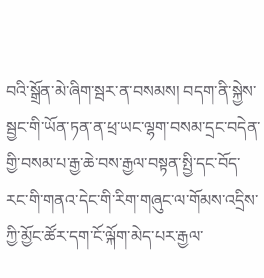བའི་སྒྲོན་མེ་ཞིག་སྦར་ན་བསམས། བདག་ནི་སྐྱེས་སྦྱང་གི་ཡོན་ཏན་ན་ཕྲ་ཡང་ལྷག་བསམ་དྲང་བདེན་གྱི་བསམ་པ་རྒྱ་ཆེ་བས་རྒྱལ་བསྟན་སྤྱི་དང་བོད་རང་གི་གནའ་དེང་གི་རིག་གཞུང་ལ་གོམས་འདྲིས་ཀྱི་མྱོང་ཚོར་དག་ངོ་ལྐོག་མེད་པར་རྒྱལ་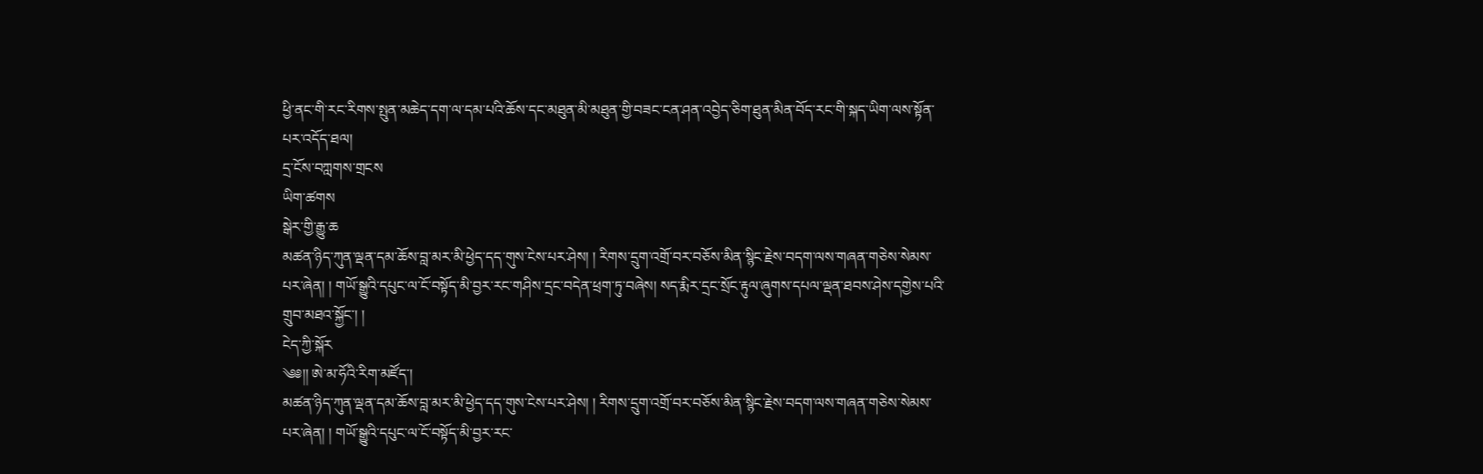ཕྱི་ནང་གི་རང་རིགས་སྤུན་མཆེད་དག་ལ་དམ་པའི་ཆོས་དང་མཐུན་མི་མཐུན་གྱི་བཟང་ངན་ཤན་འབྱེད་ཅིག་ཐུན་མིན་བོད་རང་གི་སྐད་ཡིག་ལས་སྟོན་པར་འདོད་ཐལ།
དྲ་ངོས་བཀླགས་གྲངས
ཡིག་ཚགས
སྒེར་གྱི་རྒྱུ་ཆ
མཚན་ཉིད་ཀུན་ལྡན་དམ་ཆོས་བླ་མར་མི་ཕྱེད་དད་གུས་ངེས་པར་ཤེས། ། རིགས་དྲུག་འགྲོ་བར་བཅོས་མིན་སྙིང་རྗེས་བདག་ལས་གཞན་གཅེས་སེམས་པར་ཞེན། ། གཡོ་སྒྱུའི་དཔུང་ལ་ངོ་བསྟོད་མི་བྱར་རང་གཤིས་དྲང་བདེན་ཕྲག་ཏུ་བཞེས། སད་རྨིར་དྲང་སྲོང་རྟུལ་ཞུགས་དཔལ་ལྡན་ཐབས་ཤེས་དགྱེས་པའི་གྲུབ་མཐའ་སྐྱོང་། །
ངེད་ཀྱི་སྐོར
༄༅།། ཨེ་མ་ཧོའི་རིག་མཛོད་།
མཚན་ཉིད་ཀུན་ལྡན་དམ་ཆོས་བླ་མར་མི་ཕྱེད་དད་གུས་ངེས་པར་ཤེས། ། རིགས་དྲུག་འགྲོ་བར་བཅོས་མིན་སྙིང་རྗེས་བདག་ལས་གཞན་གཅེས་སེམས་པར་ཞེན། ། གཡོ་སྒྱུའི་དཔུང་ལ་ངོ་བསྟོད་མི་བྱར་རང་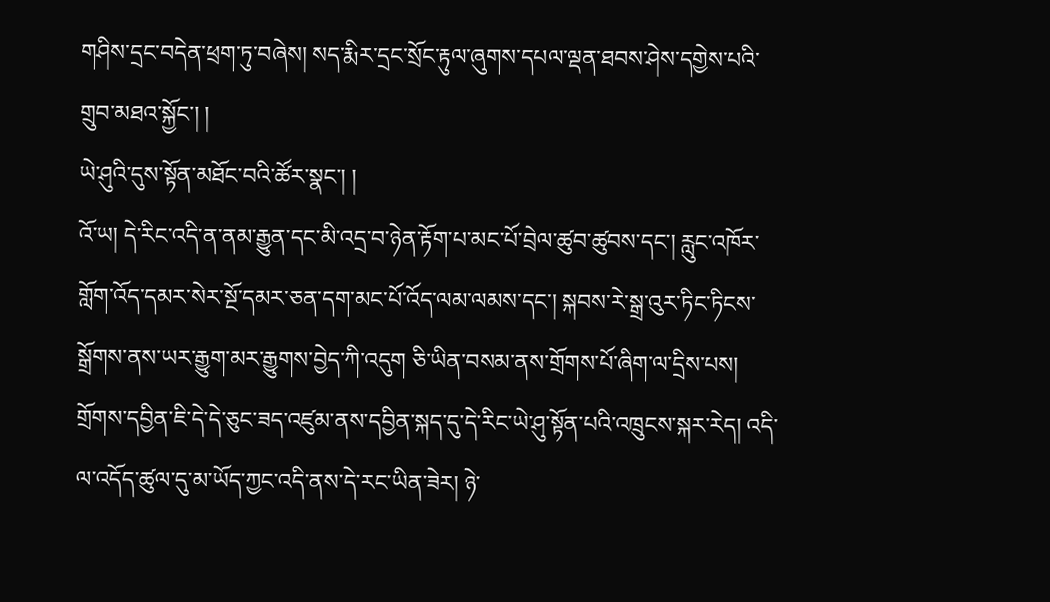གཤིས་དྲང་བདེན་ཕྲག་ཏུ་བཞེས། སད་རྨིར་དྲང་སྲོང་རྟུལ་ཞུགས་དཔལ་ལྡན་ཐབས་ཤེས་དགྱེས་པའི་གྲུབ་མཐའ་སྐྱོང་། །
ཡེ་ཤུའི་དུས་སྟོན་མཐོང་བའི་ཚོར་སྣང་། །
འོ་ཡ། དེ་རིང་འདི་ན་ནམ་རྒྱུན་དང་མི་འདྲ་བ་ཉེན་རྟོག་པ་མང་པོ་བྲེལ་ཚུབ་ཚུབས་དང་། རླུང་འཁོར་གློག་འོད་དམར་སེར་སྔོ་དམར་ཅན་དག་མང་པོ་འོད་ལམ་ལམས་དང་། སྐབས་རེ་སྒྲ་འུར་ཏིང་ཏིངས་སྒྲོགས་ནས་ཡར་རྒྱུག་མར་རྒྱུགས་བྱེད་ཀི་འདུག ཅི་ཡིན་བསམ་ནས་གྲོགས་པོ་ཞིག་ལ་དྲིས་པས། གྲོགས་དབྱིན་ཇི་དེ་དེ་ཅུང་ཟད་འཛུམ་ནས་དབྱིན་སྐད་དུ་དེ་རིང་ཡེ་ཤུ་སྟོན་པའི་འཁྲུངས་སྐར་རེད། འདི་ལ་འདོད་ཚུལ་དུ་མ་ཡོད་ཀྱང་འདི་ནས་དེ་རང་ཡིན་ཟེར། ཉེ་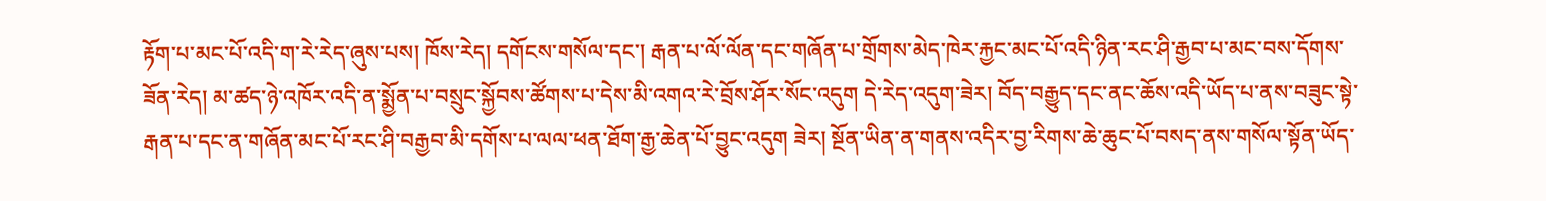རྟོག་པ་མང་པོ་འདི་ག་རེ་རེད་ཞུས་པས། ཁོས་རེད། དགོངས་གསོལ་དང་། རྒན་པ་ལོ་ལོན་དང་གཞོན་པ་གྲོགས་མེད་ཁེར་རྐྱང་མང་པོ་འདི་ཉིན་རང་ཤི་རྒྱབ་པ་མང་བས་དོགས་ཟོན་རེད། མ་ཚད་ཉེ་འཁོར་འདི་ན་སྨྱོན་པ་བསྲུང་སྐྱོབས་ཚོགས་པ་དེས་མི་འགའ་རེ་བྲོས་ཤོར་སོང་འདུག དེ་རེད་འདུག་ཟེར། བོད་བརྒྱུད་དང་ནང་ཆོས་འདི་ཡོད་པ་ནས་བཟུང་སྟེ་རྒན་པ་དང་ན་གཞོན་མང་པོ་རང་ཤི་བརྒྱབ་མི་དགོས་པ་ལལ་ཕན་ཐོག་རྒྱ་ཆེན་པོ་བྱུང་འདུག ཟེར། སྔོན་ཡིན་ན་གནས་འདིར་བྱ་རིགས་ཆེ་ཆུང་པོ་བསད་ནས་གསོལ་སྟོན་ཡོད་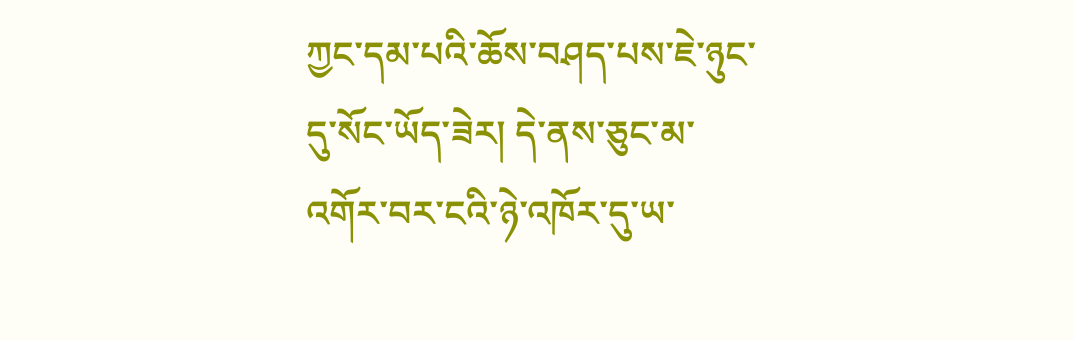ཀྱང་དམ་པའི་ཆོས་བཤད་པས་ཇེ་ཉུང་དུ་སོང་ཡོད་ཟེར། དེ་ནས་ཅུང་མ་འགོར་བར་ངའི་ཉེ་འཁོར་དུ་ཡ་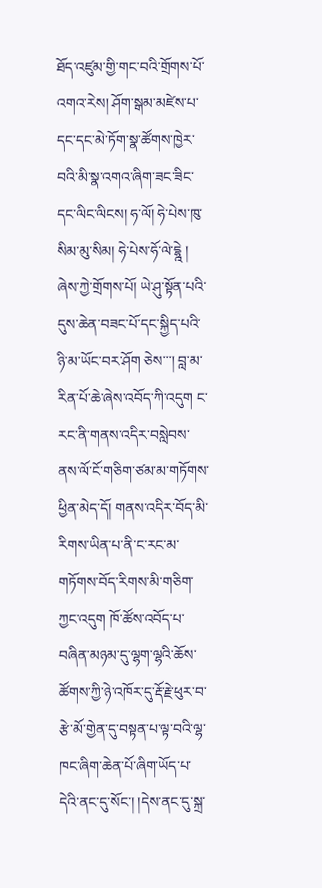ཐོད་འཛུམ་གྱི་གང་བའི་གྲོགས་པོ་འགའ་རེས། ཤོག་སྒམ་མཛེས་པ་དང་དང་མེ་ཏོག་སྣ་ཚོགས་ཁྱེར་བའི་མི་སྣ་འགའ་ཞིག་ཟང་ཟིང་དང་ལིང་ལིངས། ཧ་ལོ། ཧེ་པེས་ཁུ་སིམ་མུ་སིམ། ཧེ་པེས་ཧོ་ལེ་དྷྰེ ། ཞེས་ཀྱེ་གྲོགས་པོ། ཡེ་ཤུ་སྟོན་པའི་དུས་ཆེན་བཟང་པོ་དང་སྐྱིད་པའི་ཉི་མ་ཡོང་བར་ཤོག ཅེས་་་། བླ་མ་རིན་པོ་ཆེ་ཞེས་འབོད་ཀི་འདུག ང་རང་ནི་གནས་འདིར་བསླེབས་ནས་ལོ་ངོ་གཅིག་ཙམ་མ་གཏོགས་ཕྱིན་མེད་དོ། གནས་འདིར་བོད་མི་རིགས་ཡིན་པ་ནི་ང་རང་མ་གཏོགས་བོད་རིགས་མི་གཅིག་ཀྱང་འདུག ཁོ་ཚོས་འབོད་པ་བཞིན་མཉམ་དུ་ལྷག་ལྷའི་ཆོས་ཚོགས་ཀྱི་ཉེ་འཁོར་དུ་རྡོ་རྗེ་ཕུར་བ་རྩེ་མོ་གྱེན་དུ་བསྟན་པ་ལྟ་བའི་ལྷ་ཁང་ཞིག་ཆེན་པོ་ཞིག་ཡོད་པ་དེའི་ནང་དུ་སོང་། །དེས་ནང་དུ་སྐྲ་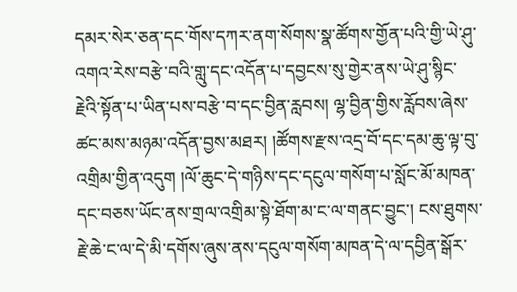དམར་སེར་ཅན་དང་གོས་དཀར་ནག་སོགས་སྣ་ཚོགས་གྱོན་པའི་གྱི་ཡེ་ཤུ་འགའ་རེས་བརྩེ་བའི་གླུ་དང་འདོན་པ་དབྱངས་སུ་གྱེར་ནས་ཡེ་ཤུ་སྙིང་རྗེའི་སྟོན་པ་ཡིན་པས་བརྩེ་བ་དང་བྱིན་རླབས། ལྷ་བྱིན་གྱིས་རློབས་ཞེས་ཚང་མས་མཉམ་འདོན་བྱས་མཐར། །ཚོགས་རྫས་འདྲ་བོ་དང་དམ་ཆུ་ལྟ་བུ་འགྲིམ་གྱིན་འདུག །ལོ་ཆུང་དེ་གཉིས་དང་དངུལ་གསོག་པ་སློང་མོ་མཁན་དང་བཅས་ཡོང་ནས་གྲལ་འགྲིམ་སྟེ་ཐོག་མ་ང་ལ་གནང་བྱུང་། ངས་ཐུགས་རྗེ་ཆེ་ང་ལ་དེ་མི་དགོས་ཞུས་ནས་དངུལ་གསོག་མཁན་དེ་ལ་དབྱིན་སྒོར་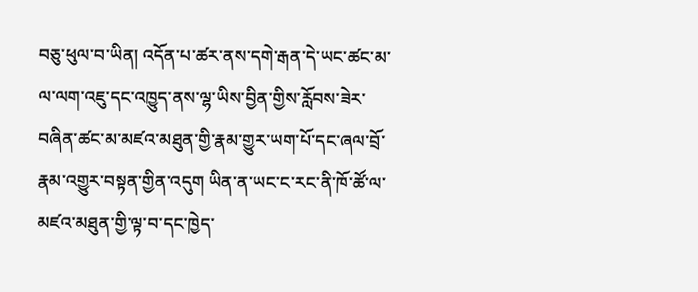བཅུ་ཕུལ་བ་ཡིན། འདོན་པ་ཚར་ནས་དགེ་རྒན་དེ་ཡང་ཚང་མ་ལ་ལག་འཇུ་དང་འཁྱུད་ནས་ལྷ་ཡིས་བྱིན་གྱིས་རློབས་ཟེར་བཞིན་ཚང་མ་མཛའ་མཐུན་གྱི་རྣམ་གྱུར་ཡག་པོ་དང་ཞལ་བྲོ་རྣམ་འགྱུར་བསྟན་གྱིན་འདུག ཡིན་ན་ཡང་ང་རང་ནི་ཁོ་ཚོ་ལ་མཛའ་མཐུན་གྱི་ལྟ་བ་དང་ཁྱེད་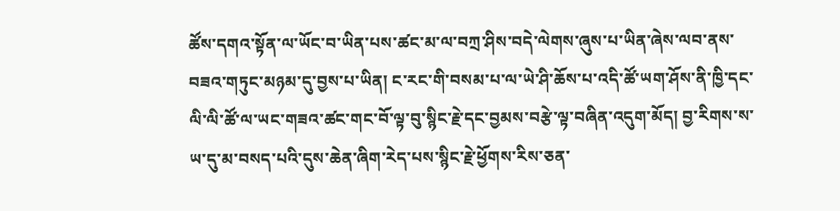ཚོས་དགའ་སྟོན་ལ་ཡོང་བ་ཡིན་པས་ཚང་མ་ལ་བཀྲ་ཤིས་བདེ་ལེགས་ཞུས་པ་ཡིན་ཞེས་ལབ་ནས་བཟའ་གཏུང་མཉམ་དུ་བྱས་པ་ཡིན། ང་རང་གི་བསམ་པ་ལ་ཡེ་ཤི་ཆོས་པ་འདི་ཚོ་ཡག་ཤོས་ནི་ཁྱི་དང་ལི་ལི་ཚོ་ལ་ཡང་གཟའ་ཚང་གང་བོ་ལྟ་བུ་སྙིང་རྗེ་དང་བྱམས་བརྩེ་ལྟ་བཞིན་འདུག་མོད། བྱ་རིགས་ས་ཡ་དུ་མ་བསད་པའི་དུས་ཆེན་ཞིག་རེད་པས་སྙིང་རྗེ་ཕྱོགས་རིས་ཅན་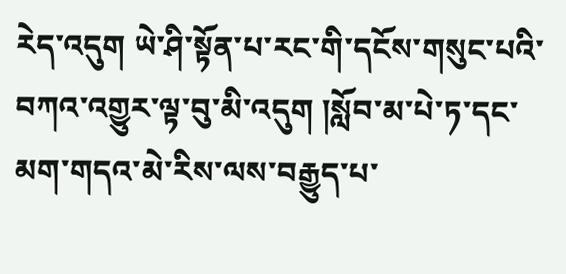རེད་འདུག ཡེ་ཤི་སྟོན་པ་རང་གི་དངོས་གསུང་པའི་བཀའ་འགྱུར་ལྟ་བུ་མི་འདུག །སློབ་མ་པེ་ཏ་དང་མག་གདའ་མེ་རིས་ལས་བརྒྱུད་པ་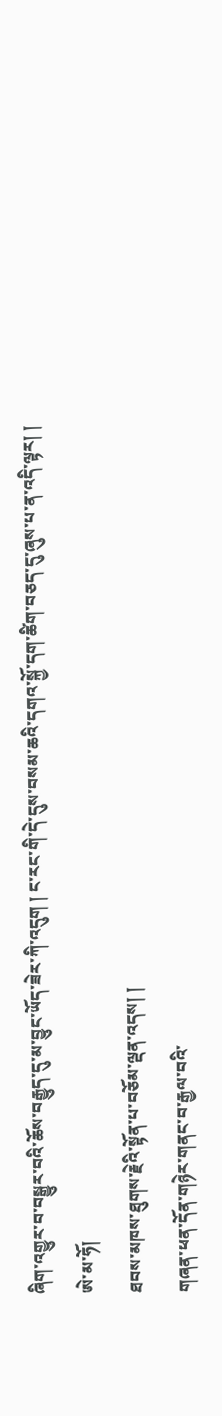ཞིག་འགྱུར་བ་བསྒྱུར་བའི་ཆོས་བརྒྱུད་དུ་མ་བྱུང་ཡོད་ཟེར་ཀི་འདུག ། ང་རང་གི་དེ་དུས་བསམ་ཆའི་དགའ་སྐྱོ་དག་ཚིག་བཅད་དུ་ཞུས་པ་ན་འདི་ལྟར། །
ཨེ་མ་ཧོ།
ཐབས་མཁས་ཐུགས་རྗེའི་སྟོན་པ་བཅོམ་ལྡན་འདས། །
གཞན་ཕན་དོན་གཉེར་གནང་བ་རྒྱལ་བའི་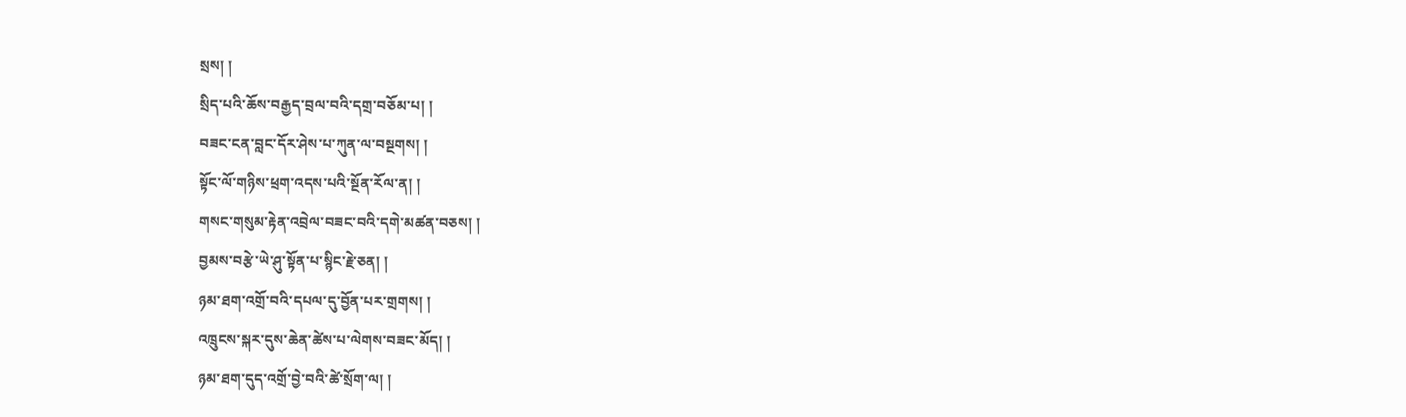སྲས། །
སྲིད་པའི་ཆོས་བརྒྱད་བྲལ་བའི་དགྲ་བཅོམ་པ། །
བཟང་ངན་བླང་དོར་ཤེས་པ་ཀུན་ལ་བསྔགས། །
སྟོང་ལོ་གཉིས་ཕྲག་འདས་པའི་སྔོན་རོལ་ན། །
གསང་གསུམ་རྟེན་འབྲེལ་བཟང་བའི་དགེ་མཚན་བཅས། །
བྱམས་བརྩེ་ཡེ་ཤུ་སྟོན་པ་སྙིང་རྗེ་ཅན། །
ཉམ་ཐག་འགྲོ་བའི་དཔལ་དུ་བྱོན་པར་གྲགས། །
འཁྲུངས་སྐར་དུས་ཆེན་ཚེས་པ་ལེགས་བཟང་མོད། །
ཉམ་ཐག་དུད་འགྲོ་བྱེ་བའི་ཚེ་སྲོག་ལ། །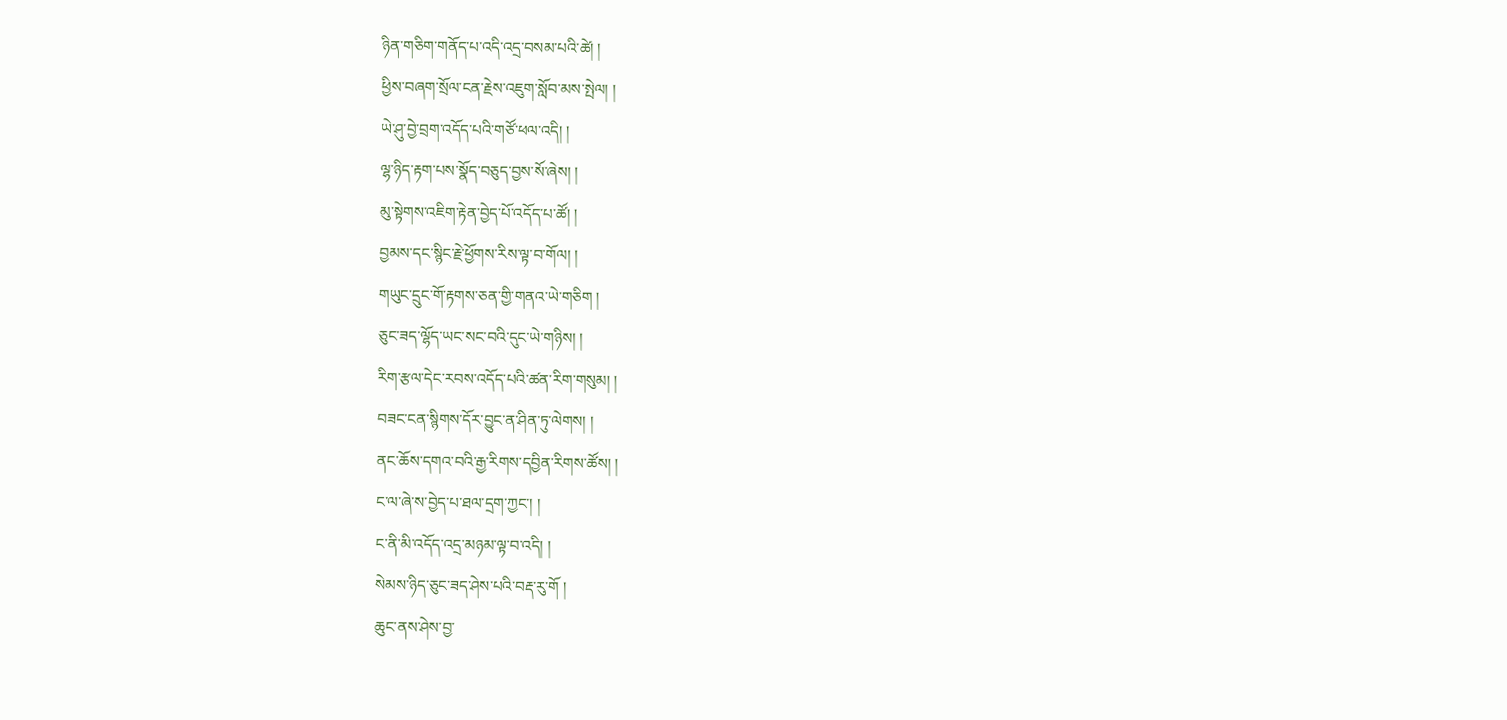ཉིན་གཅིག་གནོད་པ་འདི་འདྲ་བསམ་པའི་ཚེ། །
ཕྱིས་བཞག་སྲོལ་ངན་རྗེས་འཇུག་སློབ་མས་སྤེལ། །
ཡེ་ཤུ་བྱེ་བྲག་འདོད་པའི་གཙོ་ཕལ་འདི། །
ལྷ་ཉིད་རྟག་པས་སྣོད་བཅུད་བྱས་སོ་ཞེས། །
མུ་སྟེགས་འཇིག་རྟེན་བྱེད་པོ་འདོད་པ་ཚོ། །
བྱམས་དང་སྙིང་རྗེ་ཕྱོགས་རིས་ལྟ་བ་གོལ། །
གཡུང་དྲུང་གོ་རྟགས་ཅན་གྱི་གནའ་ཡེ་གཅིག །
ཅུང་ཟད་ལྷོད་ཡང་སང་བའི་དུང་ཡེ་གཉིས། །
རིག་རྩལ་དེང་རབས་འདོད་པའི་ཚན་རིག་གསུམ། །
བཟང་ངན་སྙིགས་དོར་བྱུང་ན་ཤིན་ཏུ་ལེགས། །
ནང་ཆོས་དགའ་བའི་རྒྱ་རིགས་དབྱིན་རིགས་ཚོས། །
ང་ལ་ཞེ་ས་བྱེད་པ་ཐལ་དྲག་ཀྱང་། །
ང་ནི་མི་འདོད་འདྲ་མཉམ་ལྟ་བ་འདི། །
སེམས་ཉིད་ཅུང་ཟད་ཤེས་པའི་བརྡ་རུ་གོ །
ཆུང་ནས་ཤེས་བྱ་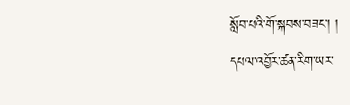སློབ་པའི་གོ་སྐབས་བཟང་། །
དཔལ་འབྱོར་ཚན་རིག་ཡར་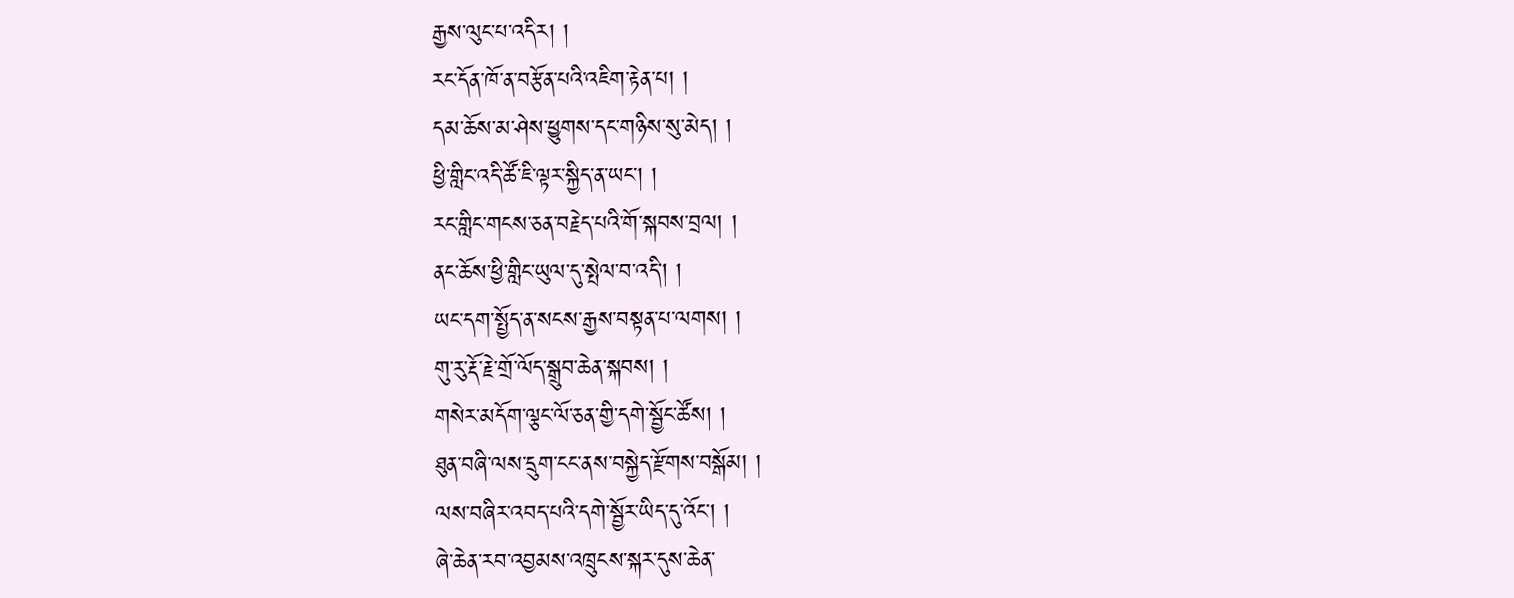རྒྱས་ལུང་པ་འདིར། །
རང་དོན་ཁོ་ན་བརྩོན་པའི་འཇིག་རྟེན་པ། །
དམ་ཆོས་མ་ཤེས་ཕྱུགས་དང་གཉིས་སུ་མེད། །
ཕྱི་གླིང་འདི་ཚོ་ཇི་ལྟར་སྐྱིད་ན་ཡང་། །
རང་གླིང་གངས་ཅན་བརྗེད་པའི་གོ་སྐབས་བྲལ། །
ནང་ཆོས་ཕྱི་གླིང་ཡུལ་དུ་སྤེལ་བ་འདི་། །
ཡང་དག་སྤྱོད་ན་སངས་རྒྱས་བསྟན་པ་ལགས། །
གུ་རུ་རྡོ་རྗེ་གྲོ་ལོད་སྒྲུབ་ཆེན་སྐབས། །
གསེར་མདོག་ལྕང་ལོ་ཅན་གྱི་དགེ་སྦྱོང་ཚོས། །
ཐུན་བཞི་ལས་དྲུག་ངང་ནས་བསྐྱེད་རྫོགས་བསྒོམ། །
ལས་བཞིར་འབད་པའི་དགེ་སྦྱོར་ཡིད་དུ་འོང་། །
ཞེ་ཆེན་རབ་འབྱམས་འཁྲུངས་སྐར་དུས་ཆེན་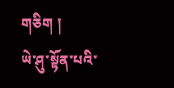གཅིག །
ཡེ་ཤུ་སྟོན་པའི་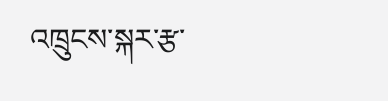འཁྲུངས་སྐར་རྩ་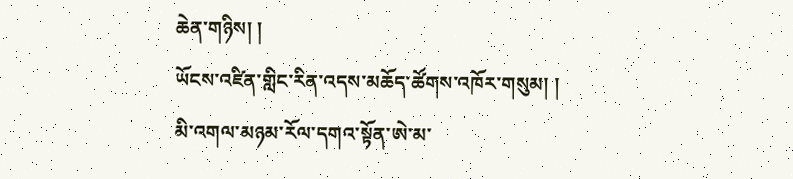ཆེན་གཉིས། །
ཡོངས་འཛིན་གླིང་རིན་འདས་མཆོད་ཚོགས་འཁོར་གསུམ། །
མི་འགལ་མཉམ་རོལ་དགའ་སྟོན་ཨེ་མ་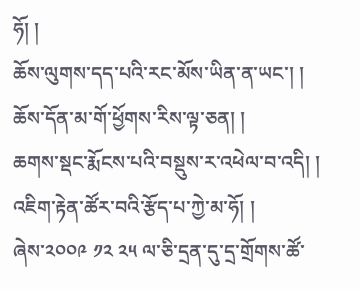ཧོ། །
ཆོས་ལུགས་དད་པའི་རང་མོས་ཡིན་ན་ཡང་། །
ཆོས་དོན་མ་གོ་ཕྱོགས་རིས་ལྟ་ཅན། །
ཆགས་སྡང་རྨོངས་པའི་བསྡུས་ར་འཕེལ་བ་འདི། །
འཇིག་རྟེན་ཚོར་བའི་རྩོད་པ་ཀྱེ་མ་ཧོ། །
ཞེས་༢༠༠༩ ༡༢ ༢༥ ལ་ཅི་དྲན་དུ་དྲ་གྲོགས་ཚོ་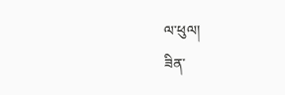ལ་ཕུལ།
ཟིན་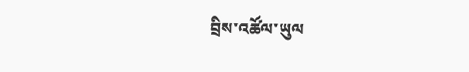བྲིས་འཚོལ་ཡུལ